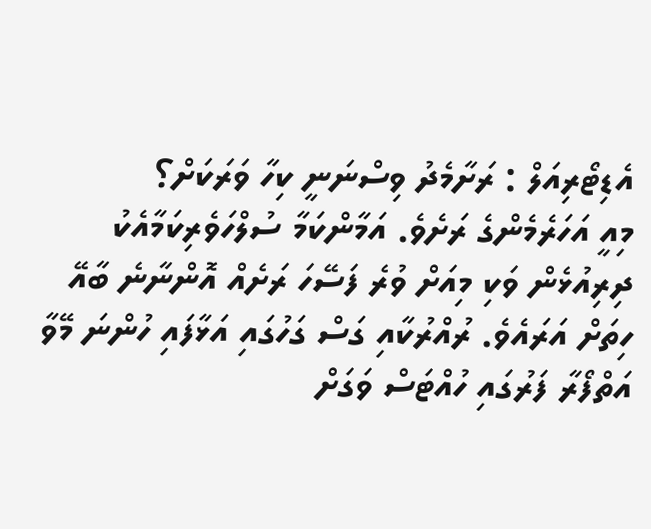އެޑިޓޯރިއަލް : ރަށާމެދު ވިސްނަނީ ކިހާ ވަރަކަށް؟
މިއީ އަހަރެމެންގެ ރަށެވެ. އަމާންކަމާ ސުލްހަވެރިކަމާއެކު ދިރިއުޅެން ވަކި މިއަށް ވުރެ ފަސޭހަ ރަށެއް އޮންނާނެ ބާއޭ ހިތަށް އަރައެވެ. ރުއްރުކާއި ގަސް ގަހުގައި އަޅާފައި ހުންނަ މޭވާ އަތްފޯރާ ފަރުގައި ހުއްޓަސް ވަގަށް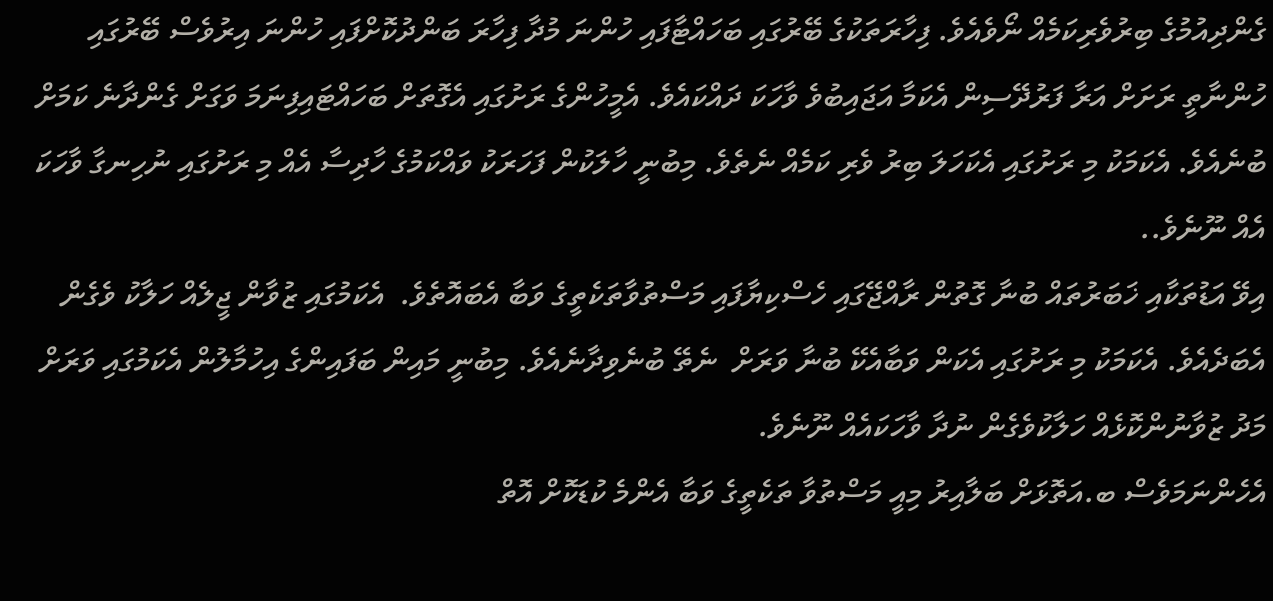ގެންދިއުމުގެ ބިރުވެރިކަމެއް ނޯވެއެވެ. ފިހާރަތަކުގެ ބޭރުގައި ބަހައްޓާފައި ހުންނަ މުދާ ފިހާރަ ބަންދުކޮށްފައި ހުންނަ އިރުވެސް ބޭރުގައި ހުންނާތީ ރަށަށް އަރާ ފަރުދޭސިން އެކަމާ އަޖައިބުވެ ވާހަކަ ދައްކައެވެ. އެމީހުންގެ ރަށުގައި އެގޮތަށް ބަހައްޓައިފިނަމަ ވަގަށް ގެންދާނެ ކަމަށް ބުނެއެވެ. އެކަމަކު މި ރަށުގައި އެކަހަލަ ބިރު ވެރި ކަމެއް ނެތެވެ. މިބުނީ ހާލަކުން ފަހަރަކު ވައްކަމުގެ ހާދިސާ އެއް މި ރަށުގައި ނުހިނގާ ވާހަކަ އެއް ނޫނެވެ..
އިވޭ އަޑުތަކާއި ޚަބަރުތައް ބުނާ ގޮތުން ރާއްޖޭގައި ހެސްކިޔާފައި މަސްތުވާތަކެތީގެ ވަބާ އެބައޮތެވެ.  އެކަމުގައި ޒުވާން ޖީލެއް ހަލާކު ވެގެން އެބަދެއެވެ. އެކަމަކު މި ރަށުގައި އެކަން ވަބާއެކޭ ބުނާ ވަރަށް  ނެތޭ ބުނެވިދާނެއެވެ. މިބުނީ މައިން ބަފައިންގެ އިހުމާލުން އެކަމުގައި ވަރަށް މަދު ޒުވާނުންކޮޅެއް ހަލާކުވެގެން ނުދާ ވާހަކައެއް ނޫނެވެ.
އެހެންނަމަވެސް ބ.އަތޮޅަށް ބަލާއިރު މިއީ މަސްތުވާ ތަކެތީގެ ވަބާ އެންމެ ކުޑަކޮށް އޮތް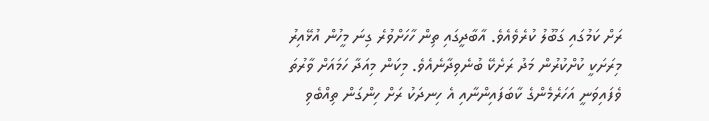ރަށް ކަމުގައި ގަބޫލު ކުރެވެއެވެ. އާބާދީގައި ތިން ހާހަށްވުރެ ގިނަ މީހުން އުޅޭއިރު މިރަށަކީ ކުށްކުރުން މަދު ރަށެކޭ ބުނެވިދާނެއެވެ. މިކަން މިއަދާ ހަމައަށް ވާރުތަ ވެފައިވަނީ އަހަރެމެންގެ ކާބަފައިންނާއި އެ ހިނދަކު ރަށް ހިންގަން ތިއްބެވި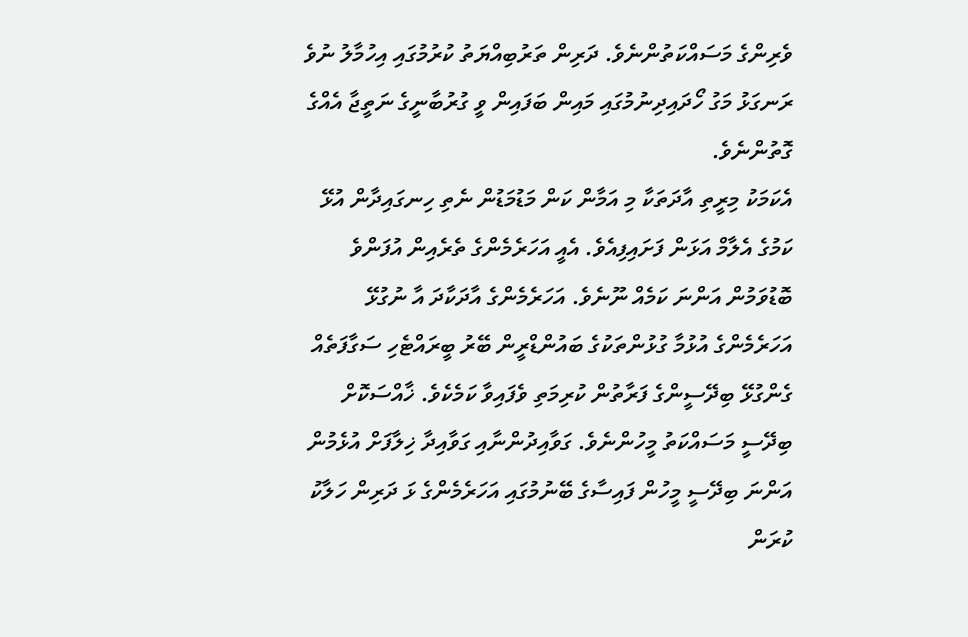ވެރިންގެ މަސައްކަތުންނެވެ. ދަރިން ތަރުބިއްޔަތު ކުރުމުގައި އިހުމާލު ނުވެ ރަނގަޅު މަގު ހޯދައިދިނުމުގައި މައިން ބަފައިން ވީ ގުރުބާނީގެ ނަތީޖާ އެއްގެ ގޮތުންނެވެ.
އެކަމަކު މިރީތި އާދަތަކާ މި އަމާން ކަން މަޑުމަޑުން ނެތި ހިނގައިދާން އުޅޭ ކަމުގެ އެލާމް އަޅަން ފަށައިފިއެވެ. އެއީ އަހަރެމެންގެ ތެރެއިން އުފަންވެ ބޮޑުވަމުން އަންނަ ކަމެއް ނޫނެވެ. އަހަރެމެންގެ އާދަކާދަ އާ ނުގުޅޭ އަހަރެމެންގެ އުޅުމާ ގުޅުންތަކުގެ ބައުންޑްރީން ބޭރު ބީރައްޓެހި ސަގާފަތެއް ގެންގުޅޭ ބިދޭސީންގެ ފަރާތުން ކުރިމަތި ވެފައިވާ ކަމެކެވެ. ޚާއްސަކޮށް ބިދޭސީ މަސައްކަތު މީހުންނެވެ. ގަވާއިދުންނާއި ގަވާއިދާ ޚިލާފަށް އުޅެމުން އަންނަ ބިދޭސީ މީހުން ފައިސާގެ ބޭނުމުގައި އަހަރެމެންގެ ޅަ ދަރިން ހަލާކު ކުރަން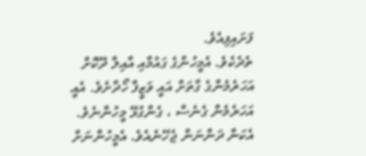ފަށައިފިއެވެ.
ތެދެކެވެ. އެމީހުންގެ ގައުމާއި އާއިލާ ދޫކޮށް އަހަރެމެންގެ ގާތަށް އައީ ވަޒީފާ ހޯދާށެވެ. އެއީ އަހަރެމެން ގެނެސް ، ގެންގުޅޭ މީހުންނެވެ. އެކަން ދަންނަން ޖެހޭނެއެވެ. އެމީހުންނަށް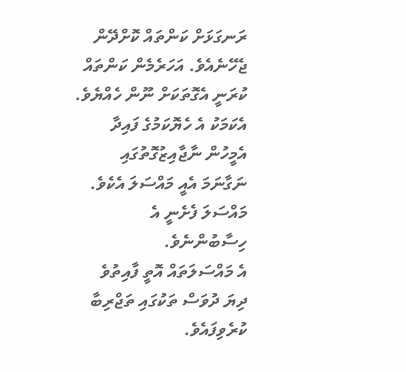ރަނގަޅަށް ކަންތައް ކޮށްދޭން ޖެހޭނެއެވެ. އަހަރެމެން ކަންތައް ކުރަނީ އެގޮތަކަށް ނޫން ހެއްޔެވެ. އެކަމަކު އެ ހެޔޮކަމުގެ ފައިދާ އެމީހުން ނާޖާއިޒުގޮތުގައި ނަގާނަމަ އެއީ މައްސަލަ އެކެވެ. މައްސަލަ ފެށެނީ އެ ހިސާބުންނެވެ.
އެ މައްސަލަތައް އޮތީ ފާއިތުވެ ދިޔަ ދުވަސް ތަކުގައި ތަޖްރިބާ ކުރެވިފައެވެ.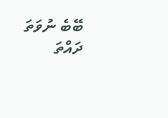ބޭބެ ނުވަތަ ދައްތަ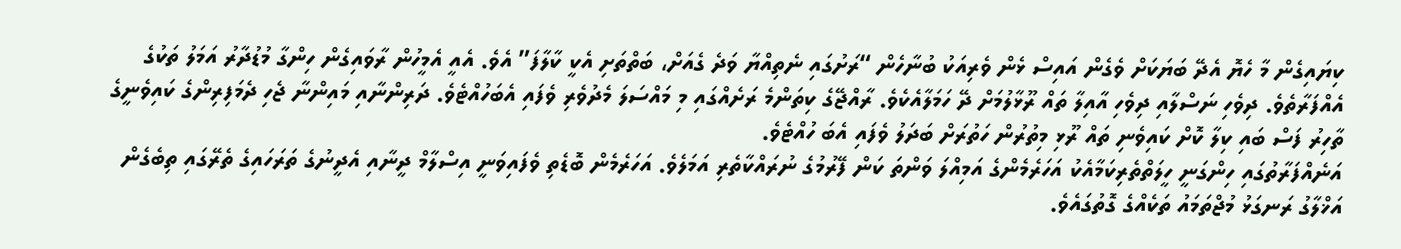ކިޔައިގެން މާ ހެޔޮ އެދޭ ބަޔަކަށް ވެގެން އައިސް ޅެން ވެރިއަކު ބުނާހެން “ރަށުގައި ނެތިއްޔާ ވަދެ ގެއަށް، ބަތްތަށި އެކީ ކާލާފަ” އެވެ. އެއީ އެމީހުން ރާވައިގެން ހިންގާ މުޑުދާރު އަމަލު ތަކުގެ އެއްފަރާތެވެ. ދިވެހި ނަސްލާއި ދިވެހި އާއިލާ ތައް ރޫޅާލުމަށް ދޭ ހަމަލާއެކެވެ. ރާއްޖޭގެ ކިތަންމެ ރަށެއްގައި މި މައްސަލަ މެދުވެރި ވެފައި އެބަހުއްޓެވެ. ދަރިންނާއި މައިންނާ ޖެހި ދެމަފިރިންގެ ކައިވެނީގެ ތާހިރު ފަސް ބައި ކިލާ ކޮށް ކައިވެނި ތައް ރޫޅި މިތުރުން ހަތުރަށް ބަދަލު ވެފައި އެބަ ހުއްޓެވެ.
އަނެއްފަރާތުގައި ހިންގަނީ ހީލަތްތެރިކަމާއެކު އަހަރެމެންގެ އަމިއްލަ ވަންތަ ކަން ފޭރުމުގެ ނުރައްކާތެރި އަމަލެވެ. އަހަރެމެން ބޮޑެތި ވެފައިވަނީ އިސްލާމް ދީނާއި އެދީނުގެ ތަރަހައިގެ ތެރޭގައި ތިބެގެން އަޚްލާގު ރަނގަޅު މުޖްތަމައު ތަކެއްގެ ގޮތުގައެވެ.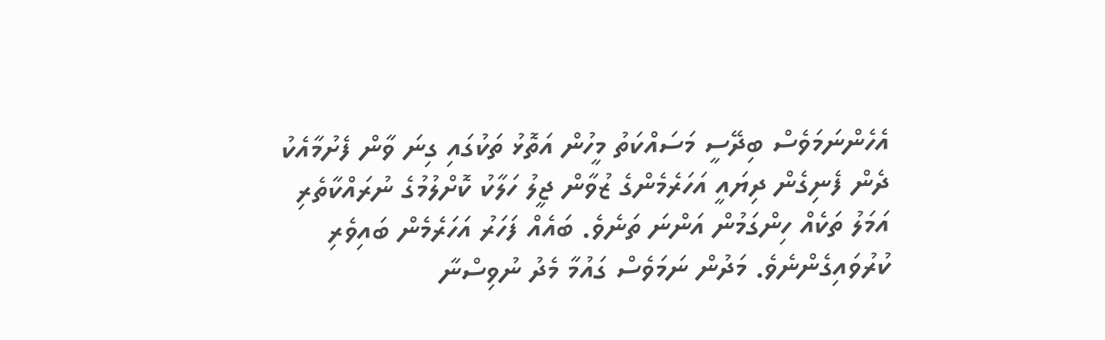އެހެންނަމަވެސް ބިދޭސީ މަސައްކަތު މީހުން އަތޮޅު ތަކުގައި ގިނަ ވާން ފެށުމާއެކު ދެން ފެނިގެން ދިޔައީ އަހަރެމެންގެ ޒުވާން ޖީލު ހަލާކު ކޮށްލުމުގެ ނުރައްކާތެރި އަމަލު ތަކެއް ހިންގަމުން އަންނަ ތަނެވެ. ބައެއް ފަހަރު އަހަރެމެން ބައިވެރި ކުރުވައިގެންނެވެ. މަދުން ނަމަވެސް ގައުމާ މެދު ނުވިސްނާ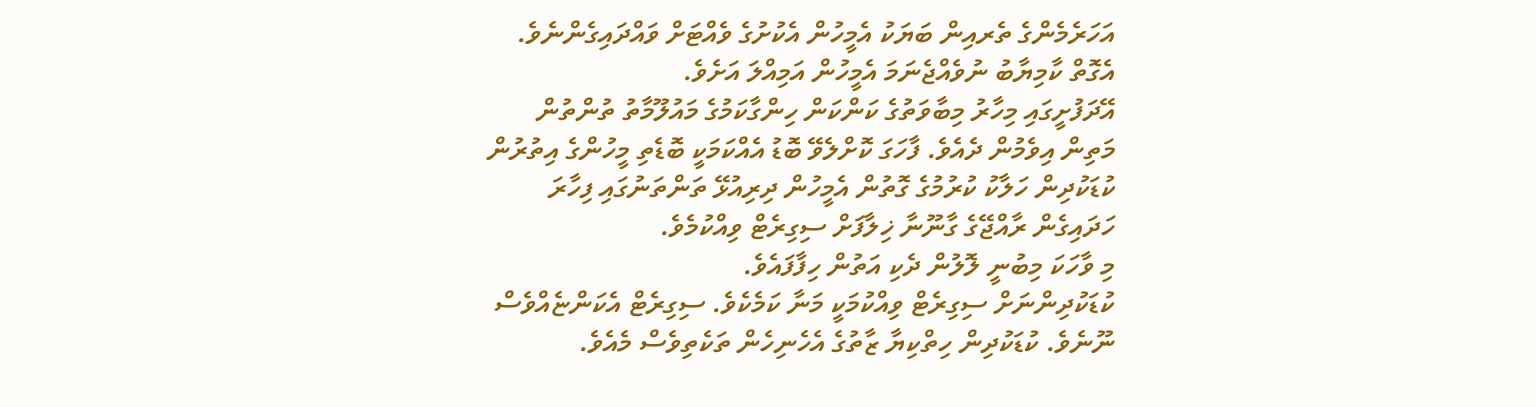އަހަރެމެންގެ ތެރއިން ބަޔަކު އެމީހުން އެކުށުގެ ވެއްޓަށް ވައްދައިގެންނެވެ. އެގޮތް ކާމިޔާބު ނުވެއްޖެނަމަ އެމީހުން އަމިއްލަ އަށެވެ.
އޭދަފުށީގައި މިހާރު މިބާވަތުގެ ކަންކަން ހިންގާކަމުގެ މައުލޫމާތު ތުންތުން މަތިން އިވެމުން ދެއެވެ. ފާހަގަ ކޮށްލެވޭ ބޮޑު އެއްކަމަކީ ބޮޑެތި މީހުންގެ އިތުރުން ކުޑަކުދިން ހަލާކު ކުރުމުގެ ގޮތުން އެމީހުން ދިރިއުޅޭ ތަންތަނުގައި ފިހާރަ ހަދައިގެން ރާއްޖޭގެ ގާނޫނާ ޚިލާފަށް ސިގިރެޓް ވިއްކުމެވެ.
މި ވާހަކަ މިބުނީ ލޮލުން ދެކި އަތުން ހިފާފައެވެ.
ކުޑަކުދިންނަށް ސިގިރެޓް ވިއްކުމަކީ މަނާ ކަމެކެވެ. ސިގިރެޓް އެކަންޏެއްވެސް ނޫނެވެ. ކުޑަކުދިން ހިތްކިޔާ ޒާތުގެ އެހެނިހެން ތަކެތިވެސް މެއެވެ.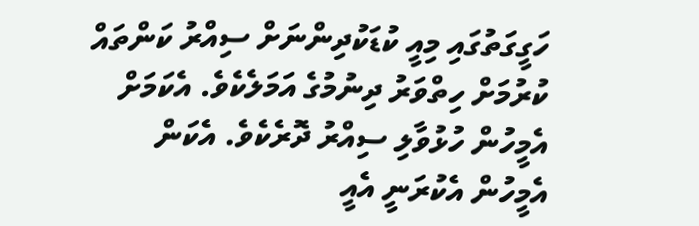ހަގީގަތުގައި މިއީ ކުޑަކުދިންނަށް ސިއްރު ކަންތައް ކުރުމަށް ހިތްވަރު ދިނުމުގެ އަމަލެކެވެ. އެކަމަށް އެމީހުން ހުޅުވާލި ސިއްރު ދޮރެކެވެ. އެކަން އެމީހުން އެކުރަނީ އެއީ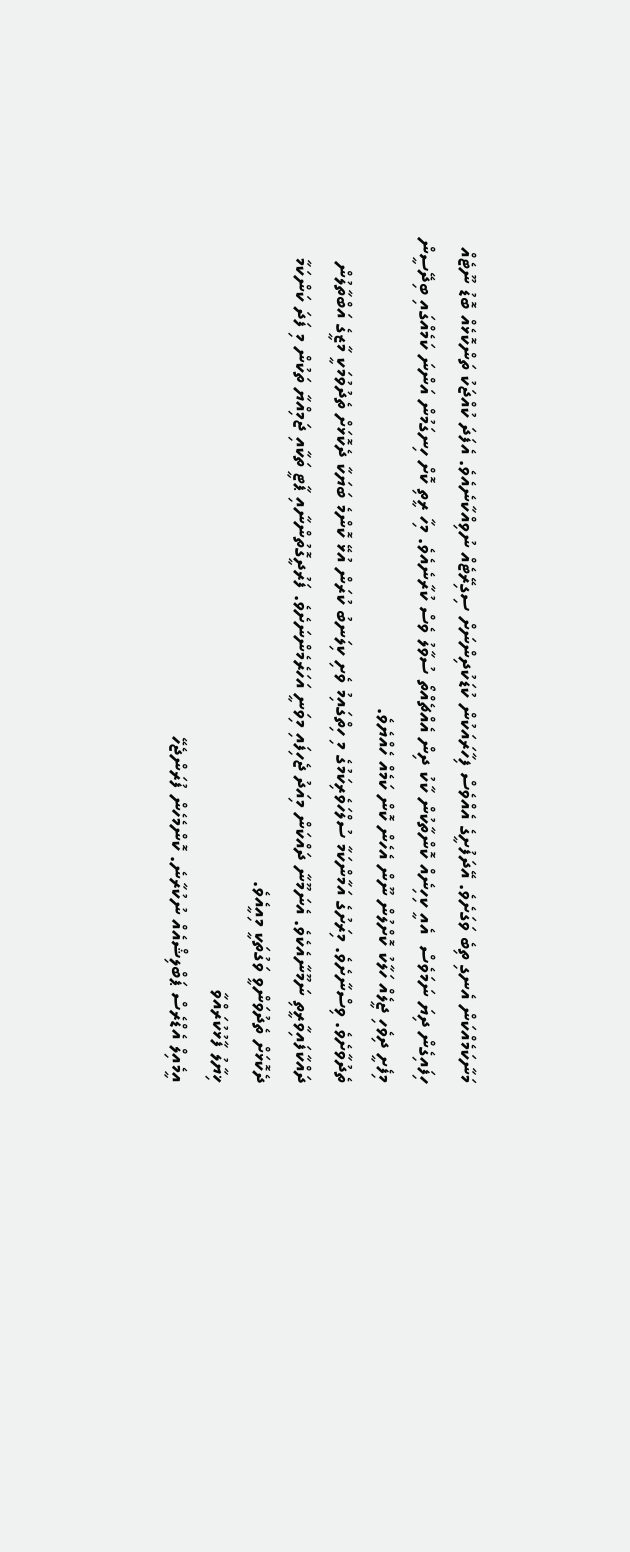މަނާކަމެއްކަން އެނގި ތިބެ ވަގަށެވެ. އޭދަފުށީގެ އެއްވެސް ފިހާރައަކުން ކުޑަކުދިންނަށް ސިގިރޭޓެއް ނުވިއްކާނެއެވެ. އެފަދަ ކުއްޖަކު ތަންކޮޅެއް ބޮޑު ނޫޓެއް ހިފައިގެން ދިޔަ ނަމަވެސް  އެއީ ކިހިނެއް ކޮންތާކުން ކާކު ދިން އެއްޗެއްތޯ ސުވާލު ވެސް ކުރާނެއެވެ. މިހާ ރީތި ކޮށް ހިނގަމުން އަންނަ ކަމެއްގައި ބިދޭސީން މިފެށީ ދިވެހި ޖީލެއް ހަލާކު ކޮށްލުން ނޫން އެހެން ކޮން ކަމެއް ހެއްޔެވެ.
ތެދުވާށެވެ. ވިސްނާށެވެ. މިރަށުގެ އަމާންކަމާ ސުލްހަވެރިކަމުގެ މި ހިތްގައިމު ވެށި ކިލަނބު ކުރަން އުޅޭ ކޮންމެ ބަޔަކާ ދެކޮޅަށް ތެދުވުމަކީ މާޒީގެ އަބްތާލުން ދައްކާފައިވާރީތި ނަމޫނާއެކެވެ. އެނަމޫނާ ދައްކަން މިއަދު ޖެހިފައި މިވަނީ އަހަރެމެންނަށެވެ. ފަރުދީގޮތުންނާއި ޕާޓީ ތަކާއި ޖަމިއްޔާ ތަކުން މި ފަދަ ކަންކަމާ ދެކޮޅަށް ތެދުވަންވީ ވަގުތަކީ މިއީއެވެ.
ޚިޔާލު ފާޅުކުރައްވާ
އީމެއިލް އެޑްރެސް ޕަބްލިޝްއެއް ނުކުރާނެ. ކޮންމެހެން ފުރަންޖެހޭ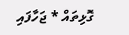ގޮޅިތައް * ޖަހާފައި